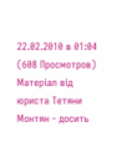22.02.2010 в 01:04 (608 Просмотров)
Матеріал від юриста Тетяни Монтян - досить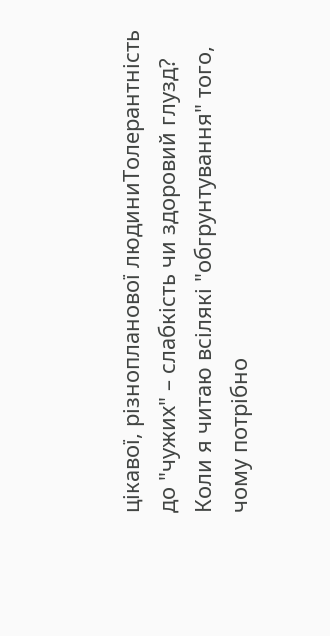цікавої, різнопланової людиниТолерантність до "чужих" – слабкість чи здоровий глузд?
Коли я читаю всілякі "обгрунтування" того, чому потрібно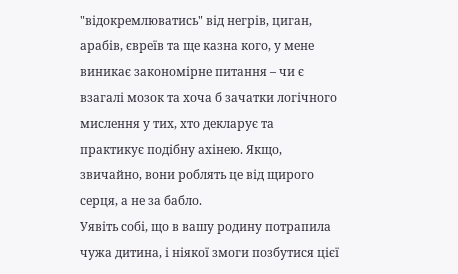"відокремлюватись" від негрів, циган, арабів, євреїв та ще казна кого, у мене виникає закономірне питання – чи є взагалі мозок та хоча б зачатки логічного мислення у тих, хто декларує та практикує подібну ахінею. Якщо, звичайно, вони роблять це від щирого серця, а не за бабло.
Уявіть собі, що в вашу родину потрапила чужа дитина, і ніякої змоги позбутися цієї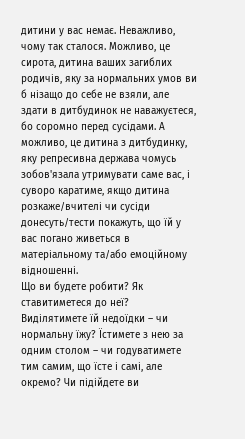дитини у вас немає. Неважливо, чому так сталося. Можливо, це сирота, дитина ваших загиблих родичів, яку за нормальних умов ви б нізащо до себе не взяли, але здати в дитбудинок не наважуєтеся, бо соромно перед сусідами. А можливо, це дитина з дитбудинку, яку репресивна держава чомусь зобов'язала утримувати саме вас, і суворо каратиме, якщо дитина розкаже/вчителі чи сусіди донесуть/тести покажуть, що їй у вас погано живеться в матеріальному та/або емоційному відношенні.
Що ви будете робити? Як ставитиметеся до неї? Виділятимете їй недоїдки – чи нормальну їжу? Їстимете з нею за одним столом – чи годуватимете тим самим, що їсте і самі, але окремо? Чи підійдете ви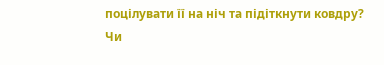поцілувати її на ніч та підіткнути ковдру? Чи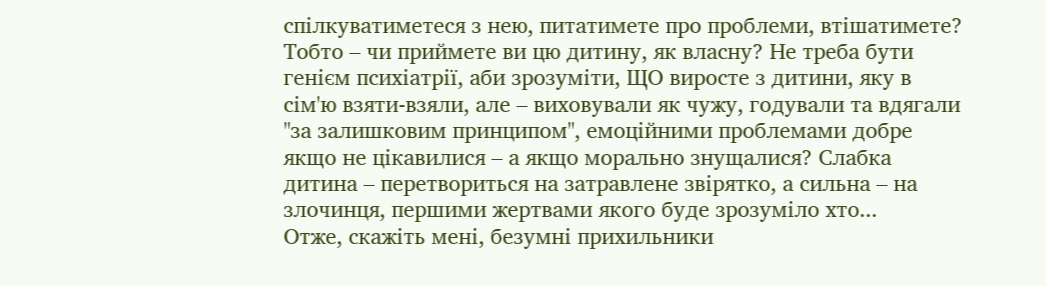спілкуватиметеся з нею, питатимете про проблеми, втішатимете? Тобто – чи приймете ви цю дитину, як власну? Не треба бути генієм психіатрії, аби зрозуміти, ЩО виросте з дитини, яку в сім'ю взяти-взяли, але – виховували як чужу, годували та вдягали "за залишковим принципом", емоційними проблемами добре якщо не цікавилися – а якщо морально знущалися? Слабка дитина – перетвориться на затравлене звірятко, а сильна – на злочинця, першими жертвами якого буде зрозуміло хто...
Отже, скажіть мені, безумні прихильники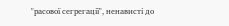"расової сегрегації", ненависті до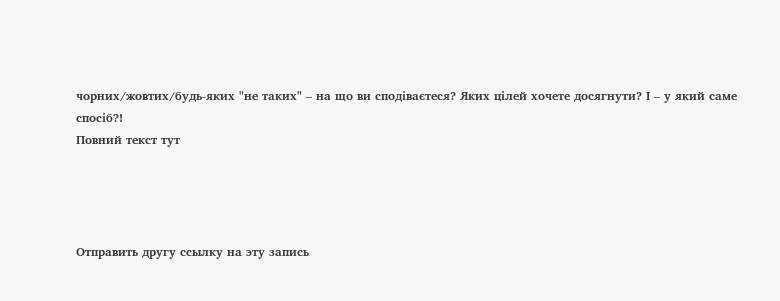чорних/жовтих/будь-яких "не таких" – на що ви сподіваєтеся? Яких цілей хочете досягнути? І – у який саме спосіб?!
Повний текст тут




Отправить другу ссылку на эту запись